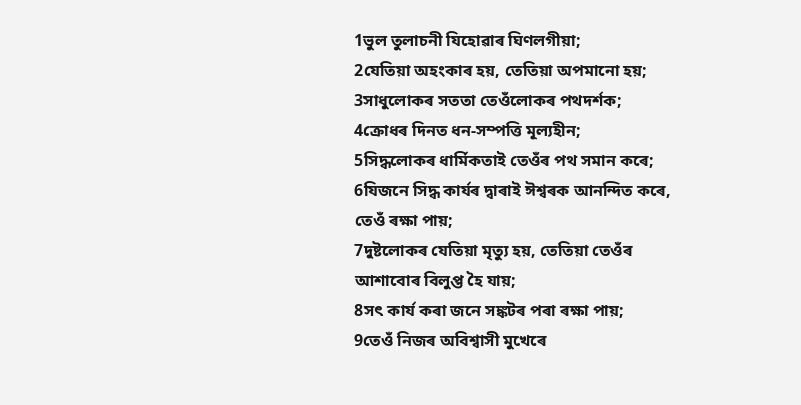1ভুল তুলাচনী যিহোৱাৰ ঘিণলগীয়া;
2যেতিয়া অহংকাৰ হয়, তেতিয়া অপমানো হয়;
3সাধুলোকৰ সততা তেওঁলোকৰ পথদৰ্শক;
4ক্ৰোধৰ দিনত ধন-সম্পত্তি মূল্যহীন;
5সিদ্ধলোকৰ ধাৰ্মিকতাই তেওঁৰ পথ সমান কৰে;
6যিজনে সিদ্ধ কাৰ্যৰ দ্বাৰাই ঈশ্বৰক আনন্দিত কৰে, তেওঁ ৰক্ষা পায়;
7দুষ্টলোকৰ যেতিয়া মৃত্যু হয়, তেতিয়া তেওঁৰ আশাবোৰ বিলুপ্ত হৈ যায়;
8সৎ কাৰ্য কৰা জনে সঙ্কটৰ পৰা ৰক্ষা পায়;
9তেওঁ নিজৰ অবিশ্বাসী মুখেৰে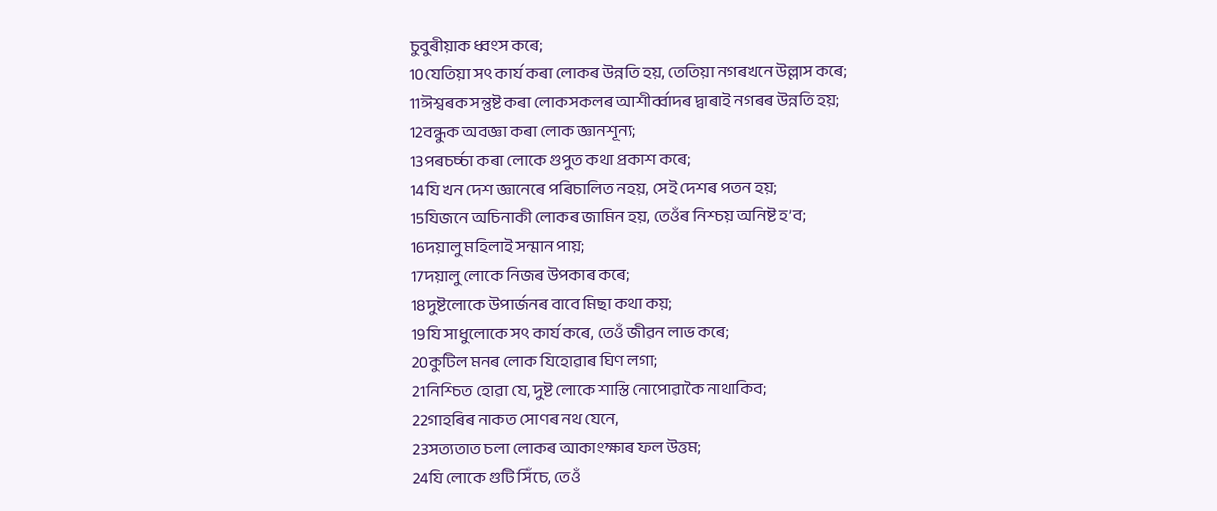চুবুৰীয়াক ধ্বংস কৰে;
10যেতিয়া সৎ কাৰ্য কৰা লোকৰ উন্নতি হয়, তেতিয়া নগৰখনে উল্লাস কৰে;
11ঈশ্বৰক সন্তুষ্ট কৰা লোকসকলৰ আশীৰ্ব্বাদৰ দ্বাৰাই নগৰৰ উন্নতি হয়;
12বন্ধুক অবজ্ঞা কৰা লোক জ্ঞানশূন্য;
13পৰচৰ্চ্চা কৰা লোকে গুপুত কথা প্ৰকাশ কৰে;
14যি খন দেশ জ্ঞানেৰে পৰিচালিত নহয়, সেই দেশৰ পতন হয়;
15যিজনে অচিনাকী লোকৰ জামিন হয়, তেওঁৰ নিশ্চয় অনিষ্ট হ’ব;
16দয়ালু মহিলাই সন্মান পায়;
17দয়ালু লোকে নিজৰ উপকাৰ কৰে;
18দুষ্টলোকে উপাৰ্জনৰ বাবে মিছা কথা কয়;
19যি সাধুলোকে সৎ কাৰ্য কৰে, তেওঁ জীৱন লাভ কৰে;
20কুটিল মনৰ লোক যিহোৱাৰ ঘিণ লগা;
21নিশ্চিত হোৱা যে, দুষ্ট লোকে শাস্তি নোপোৱাকৈ নাথাকিব;
22গাহৰিৰ নাকত সোণৰ নথ যেনে,
23সত্যতাত চলা লোকৰ আকাংক্ষাৰ ফল উত্তম;
24যি লোকে গুটি সিঁচে, তেওঁ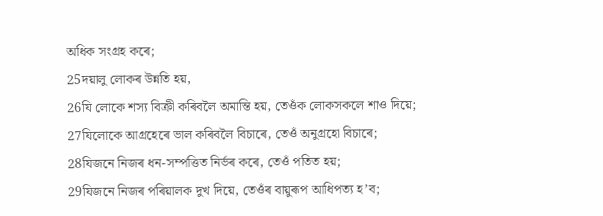অধিক সংগ্রহ কৰে;
25দয়ালু লোকৰ উন্নতি হয়,
26যি লোকে শস্য বিক্রী কৰিবলৈ অমান্তি হয়, তেওঁক লোকসকলে শাও দিয়ে;
27যিলোকে আগ্রহেৰে ভাল কৰিবলৈ বিচাৰে, তেওঁ অনুগ্ৰহো বিচাৰে;
28যিজনে নিজৰ ধন-সম্পত্তিত নির্ভৰ কৰে, তেওঁ পতিত হয়;
29যিজনে নিজৰ পৰিয়ালক দুখ দিয়ে, তেওঁৰ বায়ুৰূপ আধিপত্য হ’ব;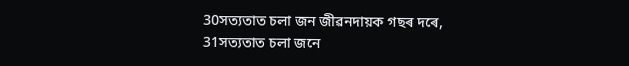30সত্যতাত চলা জন জীৱনদায়ক গছৰ দৰে,
31সত্যতাত চলা জনে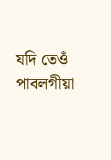যদি তেওঁ পাবলগীয়া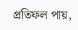প্ৰতিফল পায়,